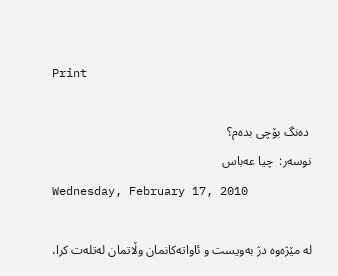Print

 ده‌نگ بۆچی بده‌م؟
نوسه‌ر:  چیا عه‌باس
Wednesday, February 17, 2010

له‌ مێژه‌وه‌ دژ به‌ویست و ئاواته‌كانمان وڵاتمان له‌تله‌ت كرا،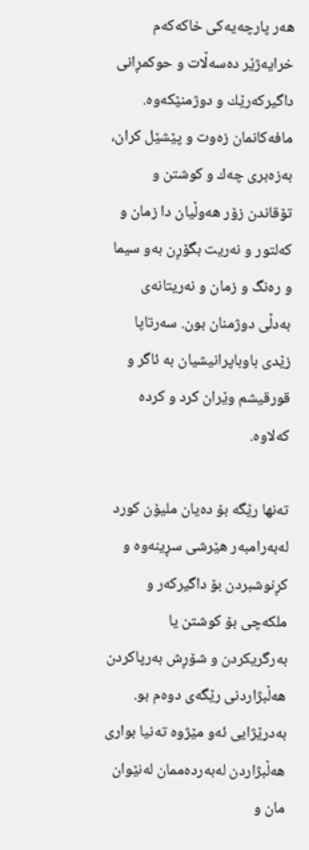هه‌ر پارچه‌یه‌كی خاكه‌كه‌م خرایه‌ژێر ده‌سه‌ڵات و حوكمڕانی داگیركه‌رێك و دوژمنێكه‌وه‌. مافه‌كانمان زه‌وت و پێشێل كران، به‌زه‌بری چه‌ك و كوشتن و تۆقاندن زۆر هه‌وڵیان دا زمان و كه‌لتور و نه‌ریت بگۆڕن به‌و سیما و ره‌نگ و زمان و نه‌ریتانه‌ی به‌دڵی دوژمنان بون. سه‌رتاپا زێدی باوباپرانیشیان به‌ ئاگر و قورقیشم وێران كرد و كرده‌ كه‌لاوه‌.

ته‌نها رێگه‌ بۆ ده‌یان ملیۆن كورد له‌به‌رامبه‌ر هێرشی سڕینه‌وه‌ و كڕنوشبردن بۆ داگیركه‌ر و ملكه‌چی بۆ كوشتن یا به‌رگریكردن و شۆڕش به‌رپاكردن هه‌ڵبژاردنی رێگه‌ی دوه‌م بو. به‌درێژایی ئه‌و مێژوه‌ ته‌نیا بواری هه‌ڵبژاردن له‌به‌رده‌ممان له‌نێوان مان و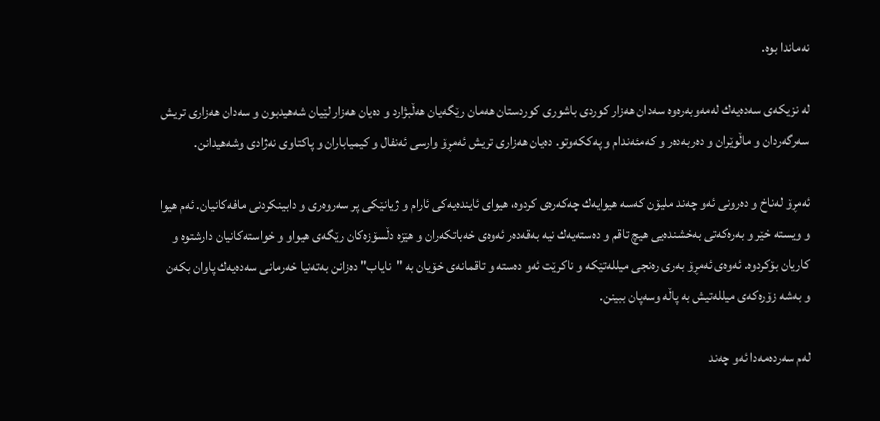نه‌ماندا بوه‌.

له‌ نزیكه‌ی سه‌ده‌یه‌ك له‌مه‌وبه‌ره‌وه‌ سه‌دان هه‌زار كوردی باشوری كوردستان هه‌مان رێگه‌یان هه‌ڵبژارد و ده‌یان هه‌زار لێیان شه‌هیدبون و سه‌دان هه‌زاری تریش سه‌رگه‌ردان و ماڵوێران و ده‌ربه‌ده‌ر و كه‌مئه‌ندام و په‌ككه‌وتو. ده‌یان هه‌زاری تریش ئه‌مڕۆ وارسی ئه‌نفال و كیمیاباران و پاكتاوی نه‌ژادی وشه‌هیدانن.

ئه‌مڕۆ له‌ناخ و ده‌رونی ئه‌و چه‌ند ملیۆن كه‌سه‌ هیوایه‌ك چه‌كه‌ره‌ی كردوه‌، هیوای ئاینده‌یه‌كی ئارام و ژیانێكی پر سه‌روه‌ری و دابینكردنی مافه‌كانیان. ئه‌م هیوا و ویسته‌ خێر و به‌ره‌كه‌تی به‌خشنده‌یی هیچ تاقم و ده‌سته‌یه‌ك نیه‌ به‌قه‌ده‌ر ئه‌وه‌ی خه‌باتكه‌ران و هێزه‌ دڵسۆزه‌كان رێگه‌ی هیواو و خواسته‌كانیان دارشتوه‌ و كاریان بۆكردوه‌. ئه‌وه‌ی ئه‌مڕۆ به‌ری ره‌نجی میلله‌تێكه‌ و ناكرێت ئه‌و ده‌سته‌ و تاقمانه‌ی خۆیان به‌ "نایاب" ده‌زانن به‌ته‌نیا خه‌رمانی سه‌ده‌یه‌ك پاوان بكه‌ن و به‌شه‌ زۆره‌كه‌ی میلله‌تیش به‌ پاڵه‌ وسه‌پان ببینن.

له‌م سه‌رده‌مه‌دا ئه‌و چه‌ند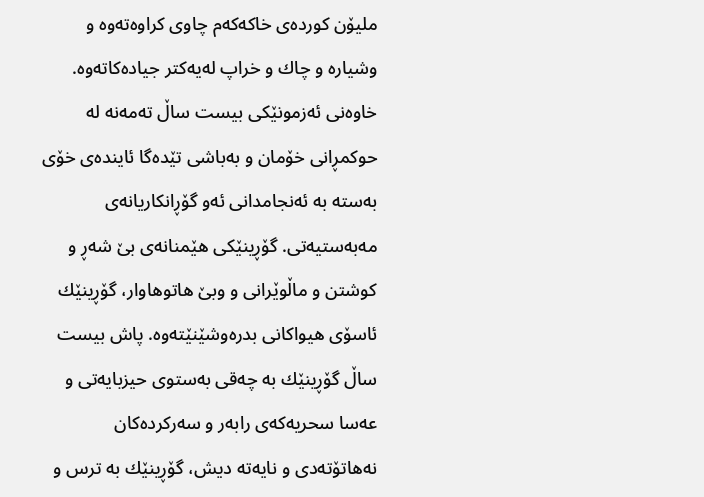ملیۆن كورده‌ی خاكه‌كه‌م چاوی كراوه‌ته‌وه‌ و وشیاره‌ و چاك و خراپ له‌یه‌كتر جیاده‌كاته‌وه‌. خاوه‌نی ئه‌زمونێكی بیست ساڵ‌ ته‌مه‌نه‌ له‌ حوكمڕانی خۆمان و به‌باشی تێده‌گا ئاینده‌ی خۆی به‌سته‌ به‌ ئه‌نجامدانی ئه‌و گۆڕانكاریانه‌ی مه‌به‌ستیه‌تی. گۆڕینێكی هێمنانه‌ی بێ شه‌ڕ و كوشتن و ماڵوێرانی و وبێ هاتوهاوار، گۆڕینێك ئاسۆی هیواكانی بدره‌وشێنێته‌وه‌. پاش بیست ساڵ‌ گۆڕینێك به‌ چه‌قی به‌ستوی حیزبایه‌تی و عه‌سا سحریه‌كه‌ی رابه‌ر و سه‌ركرده‌كان نه‌هاتۆته‌دی و نایه‌ته‌ دیش، گۆڕینێك به‌ ترس و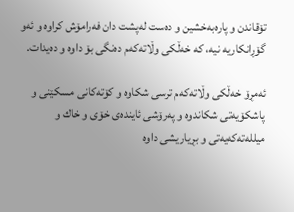تۆقاندن و پاره‌به‌خشین و ده‌ست له‌پشت دان فه‌رامۆش كراوه‌ و ئه‌و گۆڕانكاریه‌ نیه‌، كه‌ خه‌ڵكی وڵاته‌كه‌م ده‌نگی بۆ داوه‌ و ده‌یدات.

ئه‌مڕۆ خه‌ڵكی وڵاته‌كه‌م ترسی شكاوه‌ و كۆته‌كانی مسكێنی و پاشكۆیه‌تی شكاندوه‌ و په‌رۆشی ئاینده‌ی خۆی و خاك و میلله‌ته‌كه‌یه‌تی و بڕیاریشی داوه‌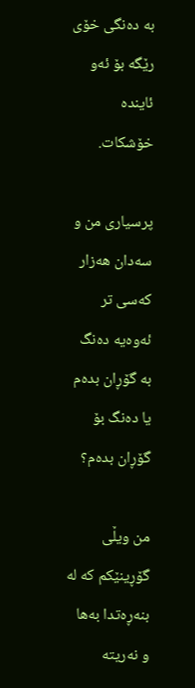به‌ ده‌نگی خۆی رێگه‌ بۆ ئه‌و ئاینده‌ خۆشكات.

پرسیاری من و سه‌دان هه‌زار كه‌سی تر ئه‌وه‌یه‌ ده‌نگ به‌ گۆڕان بده‌م یا ده‌نگ بۆ گۆڕان بده‌م؟

من ویڵی گۆڕینێكم كه‌ له‌ بنه‌ڕه‌تدا به‌ها و نه‌ریته‌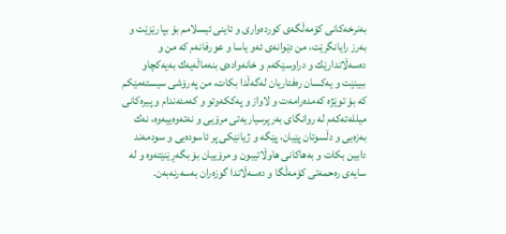به‌نرخه‌كانی كۆمه‌ڵگه‌ی كورده‌واری و ئاینی ئیسلامم بۆ بپارێزێت و به‌رز رایانگرێت، من دێوانه‌ی ئه‌و یاسا و عورفانه‌م كه‌ من و ده‌سه‌ڵاتدارێك و دراوسێكه‌م و خانه‌واده‌ی بنه‌ماڵه‌یه‌ك به‌یه‌كچاو ببینێت و یه‌كسان ره‌فتاریان له‌گه‌ڵدا بكات، من په‌رۆشی سیسته‌مێكم كه‌ بۆ توێژه‌ كه‌مده‌رامه‌ت و لاواز و په‌ككه‌وتو و كه‌مئه‌ندام و پیره‌كانی میلله‌ته‌كه‌م له‌ روانگای به‌رپرسیاریه‌تی مرۆیی و نه‌ته‌وه‌ییه‌وه‌، نه‌ك به‌زه‌یی و دڵسوتان پێیان، پێگه‌ و ژیانێكی پر ئاسوده‌یی و سودمه‌ند دابین بكات و به‌هاكانی هاوڵاتیبون و مرۆییان بۆ بگه‌ڕێنێته‌وه‌ و له‌ سایه‌ی ره‌حمه‌تی كۆمه‌ڵگا و ده‌سه‌ڵاتدا گوزه‌ران به‌سه‌رنه‌به‌ن.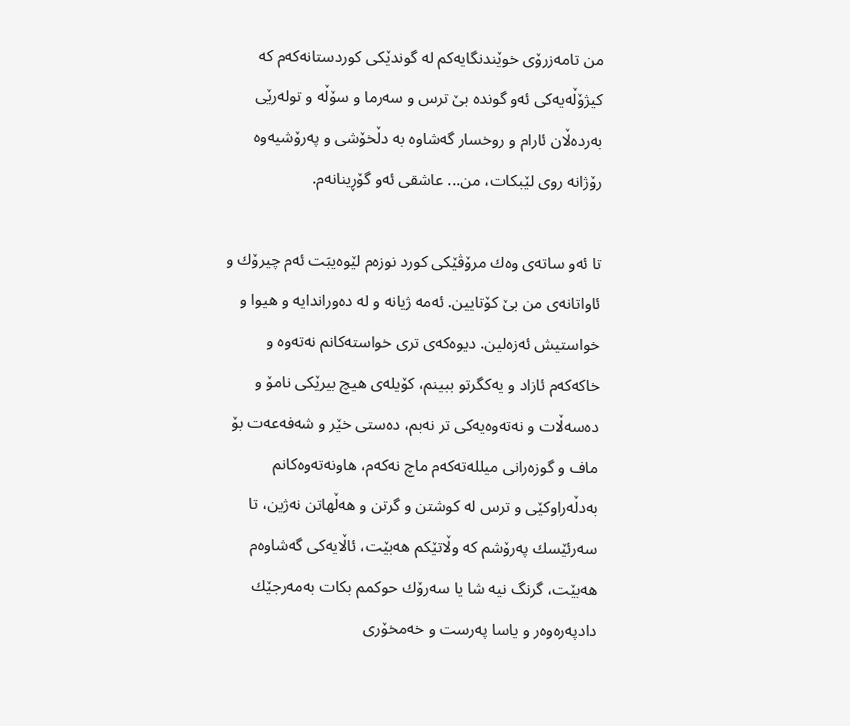من تامه‌زرۆی خوێندنگایه‌كم له‌ گوندێكی كوردستانه‌كه‌م كه‌ كیژۆڵه‌یه‌كی ئه‌و گونده‌ بێ ترس و سه‌رما و سۆڵه‌ و توله‌رێی به‌رده‌ڵان ئارام و روخسار گه‌شاوه‌ به‌ دڵخۆشی و په‌رۆشیه‌وه‌ رۆژانه‌ روی لێبكات، من... عاشقی ئه‌و گۆڕینانه‌م.

تا ئه‌و ساته‌ی وه‌ك مرۆڤێكی كورد نوزه‌م لێوه‌یبَت ئه‌م چیرۆك و ئاواتانه‌ی من بێ كۆتایین. ئه‌مه‌ ژیانه‌ و له‌ ده‌وراندایه‌ و هیوا و خواستیش ئه‌زه‌لین. دیوه‌كه‌ی تری خواسته‌كانم نه‌ته‌وه‌ و خاكه‌كه‌م ئازاد و یه‌كگرتو ببینم، كۆیله‌ی هیچ بیرێكی نامۆ و ده‌سه‌ڵات و نه‌ته‌وه‌یه‌كی تر نه‌بم، ده‌ستی خێر و شه‌فه‌عه‌ت بۆ ماف و گوزه‌رانی میلله‌ته‌كه‌م ماچ نه‌كه‌م، هاونه‌ته‌وه‌كانم به‌دڵه‌راوكێی و ترس له‌ كوشتن و گرتن و هه‌ڵهاتن نه‌ژین، تا سه‌رئێسك په‌رۆشم كه‌ وڵاتێكم هه‌بێت، ئاڵایه‌كی گه‌شاوه‌م هه‌بێت، گرنگ نیه‌ شا یا سه‌رۆك حوكمم بكات به‌مه‌رجێك دادپه‌ره‌وه‌ر و یاسا په‌رست و خه‌مخۆری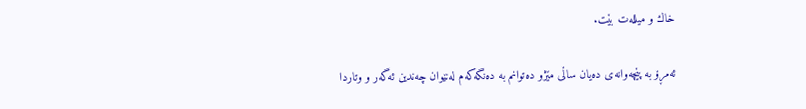خاك و میلله‌ت بێت.

ئه‌مڕۆ به‌ پێچه‌وانه‌ی ده‌یان ساڵی مێژو ده‌توانم به‌ ده‌نگه‌كه‌م له‌نێوان چه‌ندین ئه‌گه‌ر و وتاردا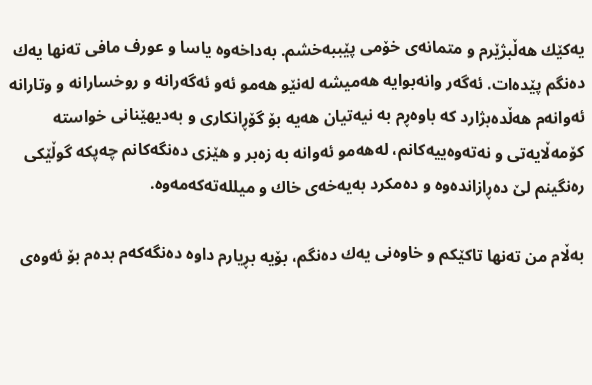یه‌كێك هه‌ڵبژێرم و متمانه‌ی خۆمی پێببه‌خشم. به‌داخه‌وه‌ یاسا و عورف مافی ته‌نها یه‌ك ده‌نگم پێده‌ات. ئه‌گه‌ر وانه‌بوایه‌ هه‌میشه‌ له‌نێو هه‌مو ئه‌و ئه‌گه‌رانه‌ و روخسارانه‌ و وتارانه‌ ئه‌وانه‌م هه‌ڵده‌بژارد كه‌ باوه‌ڕم به‌ نیه‌تیان هه‌یه‌ بۆ گۆڕانكاری و به‌دیهێنانی خواسته‌ كۆمه‌ڵایه‌تی و نه‌ته‌وه‌ییه‌كانم، له‌هه‌مو ئه‌وانه‌ به‌ زه‌بر و هێزی ده‌نگه‌كانم چه‌پكه‌ گوڵێكی ره‌نگینم لێ ده‌ڕازانده‌وه‌ و ده‌مكرد به‌یه‌خه‌ی خاك و میلله‌ته‌كه‌مه‌وه‌.

به‌ڵام من ته‌نها تاكێكم و خاوه‌نی یه‌ك ده‌نگم، بۆیه‌ بڕیارم داوه‌ ده‌نگه‌كه‌م بده‌م بۆ ئه‌وه‌ی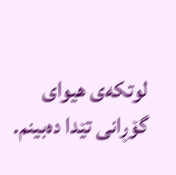لوتكه‌ی هیوای گۆڕانی تێدا ده‌بینم.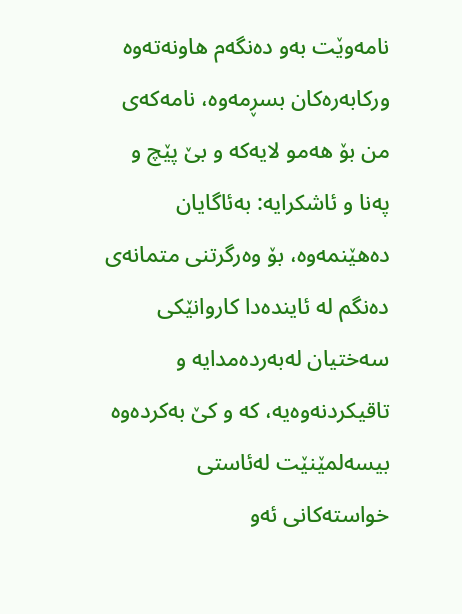نامه‌وێت به‌و ده‌نگه‌م هاونه‌ته‌وه‌ وركابه‌ره‌كان بسڕمه‌وه‌، نامه‌كه‌ی من بۆ هه‌مو لایه‌كه‌ و بێ پێچ و په‌نا و ئاشكرایه‌: به‌ئاگایان ده‌هێنمه‌وه‌، بۆ وه‌رگرتنی متمانه‌ی ده‌نگم له‌ ئاینده‌دا كاروانێكی سه‌ختیان له‌به‌رده‌مدایه‌ و تاقیكردنه‌وه‌یه‌، كه‌ و كێ به‌كرده‌وه‌ بیسه‌لمێنێت له‌ئاستی خواسته‌كانی ئه‌و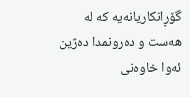گۆڕانكاریانه‌یه‌ كه‌ له‌ هه‌ست و ده‌رونمدا ده‌ژین ئه‌وا خاوه‌نی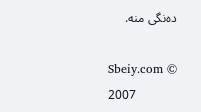ده‌نگی منه‌.

Sbeiy.com © 2007